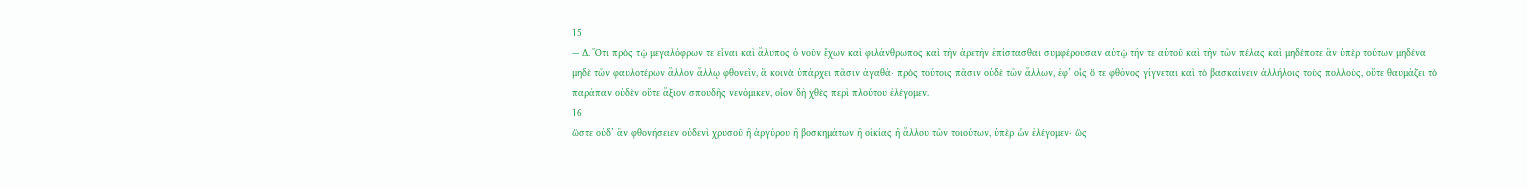15
— Δ. Ὅτι πρὸς τῷ μεγαλόφρων τε εἶναι καὶ ἄλυπος ὁ νοῦν ἔχων καὶ φιλάνθρωπος καὶ τὴν ἀρετὴν ἐπίστασθαι συμφέρουσαν αὐτῷ τήν τε αὑτοῦ καὶ τὴν τῶν πέλας καὶ μηδέποτε ἂν ὑπὲρ τούτων μηδένα μηδὲ τῶν φαυλοτέρων ἄλλον ἄλλῳ φθονεῖν, ἃ κοινὰ ὑπάρχει πᾶσιν ἀγαθά· πρὸς τούτοις πᾶσιν οὐδὲ τῶν ἄλλων, ἐφ’ οἷς ὅ τε φθόνος γίγνεται καὶ τὸ βασκαίνειν ἀλλήλοις τοὺς πολλοὺς, οὔτε θαυμάζει τὸ παράπαν οὐδὲν οὔτε ἄξιον σπουδῆς νενόμικεν, οἷον δὴ χθὲς περὶ πλούτου ἐλέγομεν.
16
ὥστε οὐδ’ ἂν φθονήσειεν οὐδενὶ χρυσοῦ ἢ ἀργύρου ἢ βοσκημάτων ἢ οἰκίας ἢ ἄλλου τῶν τοιούτων, ὑπὲρ ὧν ἐλέγομεν· ὥς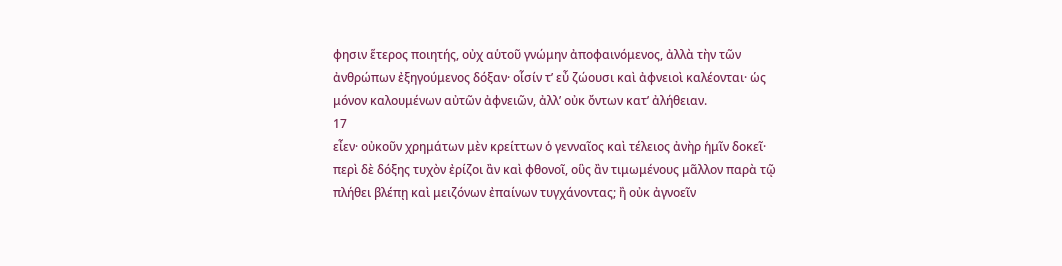φησιν ἕτερος ποιητής, οὐχ αὑτοῦ γνώμην ἀποφαινόμενος, ἀλλὰ τὴν τῶν ἀνθρώπων ἐξηγούμενος δόξαν· οἷσίν τ’ εὖ ζώουσι καὶ ἀφνειοὶ καλέονται· ὡς μόνον καλουμένων αὐτῶν ἀφνειῶν, ἀλλ’ οὐκ ὄντων κατ’ ἀλήθειαν.
17
εἶεν· οὐκοῦν χρημάτων μὲν κρείττων ὁ γενναῖος καὶ τέλειος ἀνὴρ ἡμῖν δοκεῖ· περὶ δὲ δόξης τυχὸν ἐρίζοι ἂν καὶ φθονοῖ, οὓς ἂν τιμωμένους μᾶλλον παρὰ τῷ πλήθει βλέπῃ καὶ μειζόνων ἐπαίνων τυγχάνοντας; ἢ οὐκ ἀγνοεῖν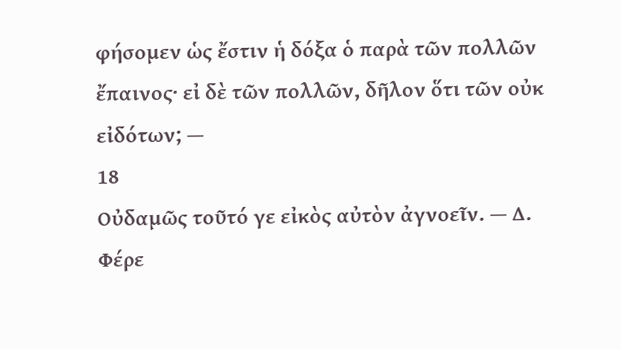φήσομεν ὡς ἔστιν ἡ δόξα ὁ παρὰ τῶν πολλῶν ἔπαινος· εἰ δὲ τῶν πολλῶν, δῆλον ὅτι τῶν οὐκ εἰδότων; —
18
Οὐδαμῶς τοῦτό γε εἰκὸς αὐτὸν ἀγνοεῖν. — Δ. Φέρε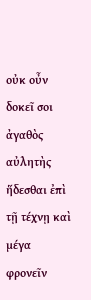οὐκ οὖν δοκεῖ σοι ἀγαθὸς αὐλητὴς ἥδεσθαι ἐπὶ τῇ τέχνῃ καὶ μέγα φρονεῖν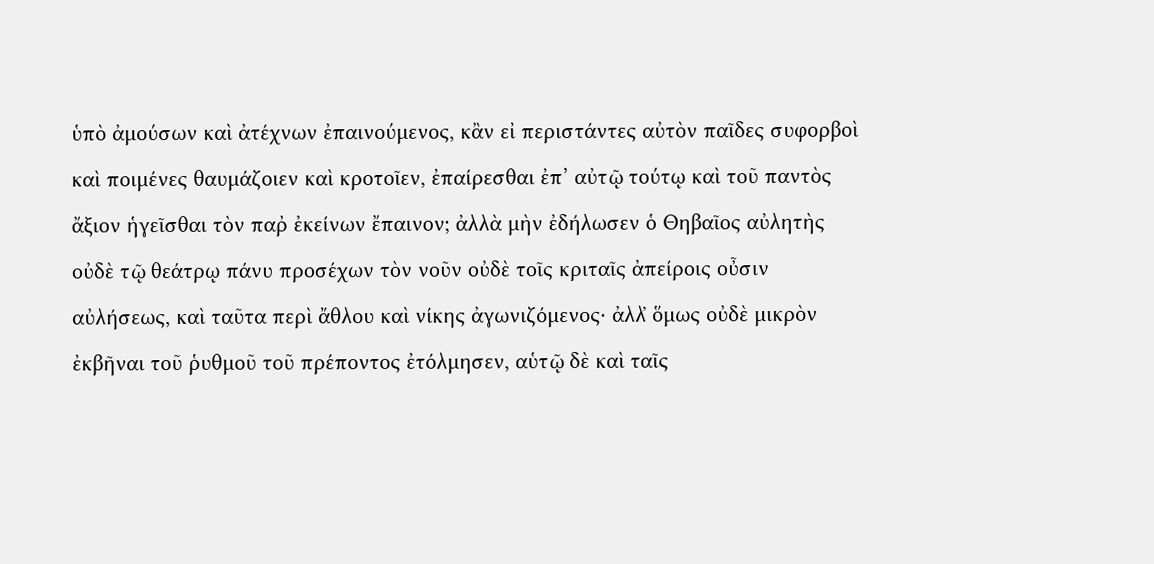ὑπὸ ἀμούσων καὶ ἀτέχνων ἐπαινούμενος, κἂν εἰ περιστάντες αὐτὸν παῖδες συφορβοὶ καὶ ποιμένες θαυμάζοιεν καὶ κροτοῖεν, ἐπαίρεσθαι ἐπ’ αὐτῷ τούτῳ καὶ τοῦ παντὸς ἄξιον ἡγεῖσθαι τὸν παῤ ἐκείνων ἔπαινον; ἀλλὰ μὴν ἐδήλωσεν ὁ Θηβαῖος αὐλητὴς οὐδὲ τῷ θεάτρῳ πάνυ προσέχων τὸν νοῦν οὐδὲ τοῖς κριταῖς ἀπείροις οὖσιν αὐλήσεως, καὶ ταῦτα περὶ ἄθλου καὶ νίκης ἀγωνιζόμενος· ἀλλ̓ ὅμως οὐδὲ μικρὸν ἐκβῆναι τοῦ ῥυθμοῦ τοῦ πρέποντος ἐτόλμησεν, αὑτῷ δὲ καὶ ταῖς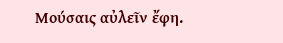Μούσαις αὐλεῖν ἔφη.